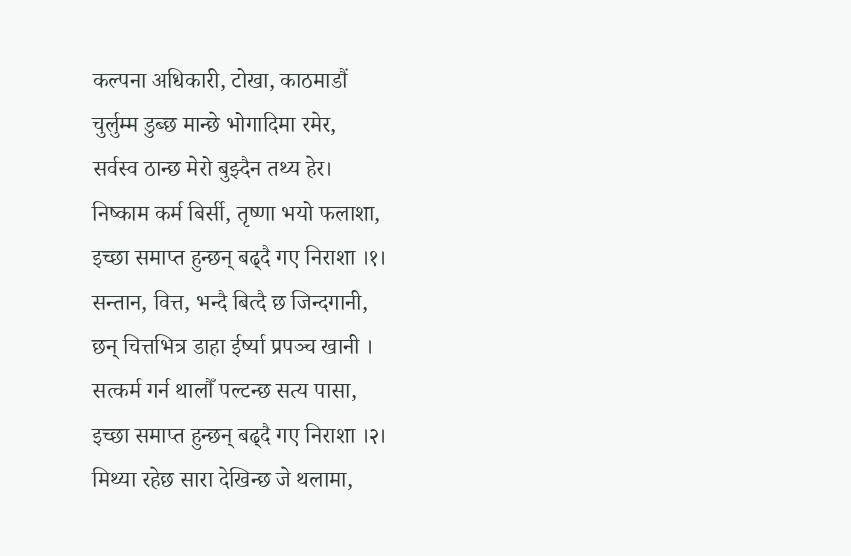कल्पना अधिकारी, टोखा, काठमाडौं
चुर्लुम्म डुब्छ मान्छे भोगादिमा रमेर,
सर्वस्व ठान्छ मेरो बुझ्दैन तथ्य हेर।
निष्काम कर्म बिर्सी, तृष्णा भयो फलाशा,
इच्छा समाप्त हुन्छन् बढ्दै गए निराशा ।१।
सन्तान, वित्त, भन्दै बित्दै छ जिन्दगानी,
छन् चित्तभित्र डाहा ईर्ष्या प्रपञ्च खानी ।
सत्कर्म गर्न थालौँ पल्टन्छ सत्य पासा,
इच्छा समाप्त हुन्छन् बढ्दै गए निराशा ।२।
मिथ्या रहेछ सारा देखिन्छ जे थलामा,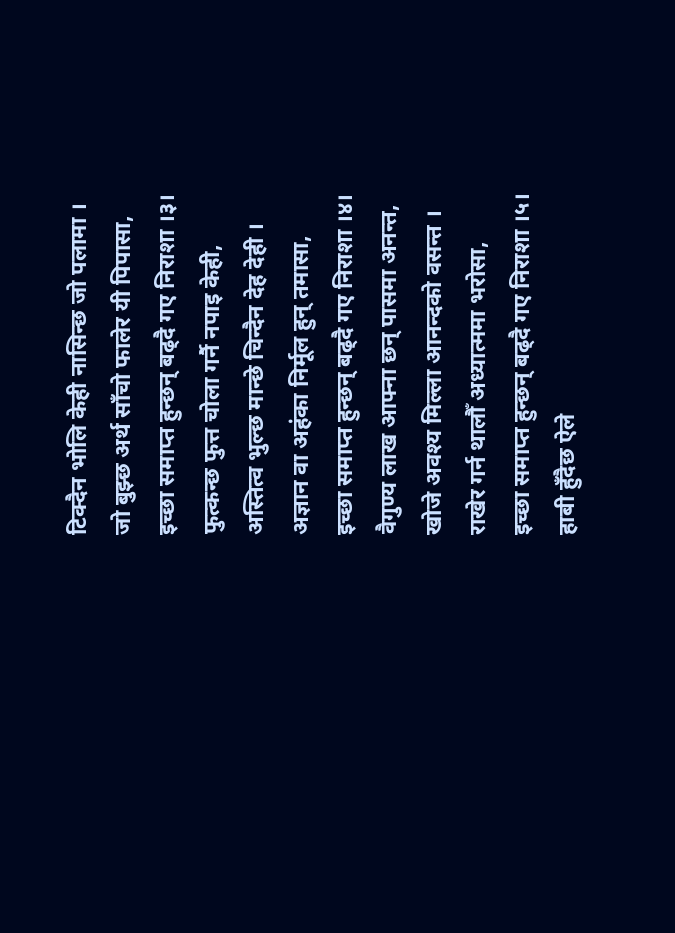टिक्दैन भोलि केही नासिन्छ जो पलामा ।
जो बुझ्छ अर्थ साँचो फालेर यी पिपासा,
इच्छा समाप्त हुन्छन् बढ्दै गए निराशा ।३।
फुत्कन्छ फुत्त चोला गर्नै नपाइ केही,
अस्तित्व भुल्छ मान्छे चिन्दैन देह देही ।
अज्ञान वा अहंका निर्मूल हुन् तमासा,
इच्छा समाप्त हुन्छन् बढ्दै गए निराशा ।४।
वैगुण्य लाख आफ्ना छन् पासमा अनन्त,
खोजे अवश्य मिल्ला आनन्दको वसन्त ।
राखेर गर्न थालौँ अध्यात्ममा भरोसा,
इच्छा समाप्त हुन्छन् बढ्दै गए निराशा ।५।
हाबी हुँदैछ ऐले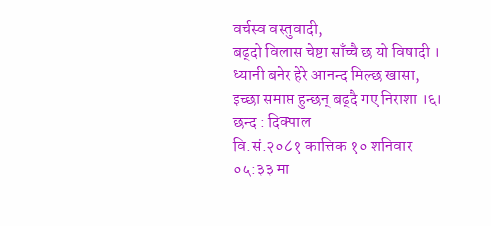वर्चस्व वस्तुवादी,
बढ्दो विलास चेष्टा साँच्चै छ यो विषादी ।
ध्यानी बनेर हेरे आनन्द मिल्छ खासा,
इच्छा समाप्त हुन्छन् बढ्दै गए निराशा ।६।
छन्द : दिक्पाल
वि.सं.२०८१ कात्तिक १० शनिवार ०५:३३ मा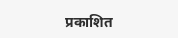प्रकाशित